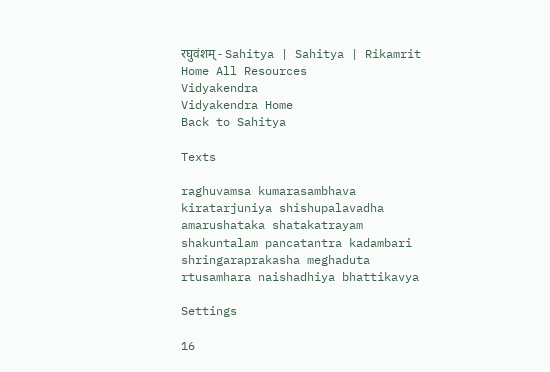रघुवंशम् - Sahitya | Sahitya | Rikamrit
Home All Resources
Vidyakendra
Vidyakendra Home
Back to Sahitya

Texts

raghuvamsa kumarasambhava kiratarjuniya shishupalavadha amarushataka shatakatrayam shakuntalam pancatantra kadambari shringaraprakasha meghaduta rtusamhara naishadhiya bhattikavya

Settings

16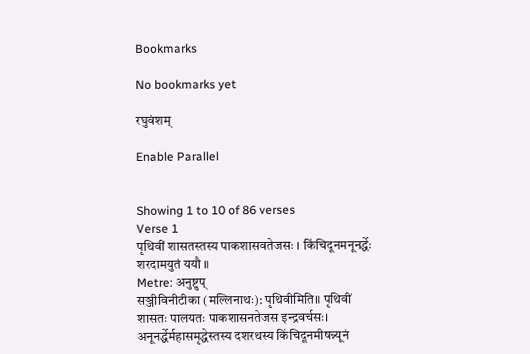Bookmarks

No bookmarks yet

रघुवंशम्

Enable Parallel


Showing 1 to 10 of 86 verses
Verse 1
पृथिवीं शासतस्तस्य पाकशासवतेजसः । किंचिदूनमनूनर्द्धेः शरदामयुतं ययौ ॥
Metre: अनुष्टुप्
सञ्जीविनीटीका (मल्लिनाथः): पृथिवीमिति॥ पृथिवीं शासतः पालयतः पाकशासनतेजस इन्द्रवर्चसः। अनूनर्द्धेर्महासमृद्धेस्तस्य दशरथस्य किंचिदूनमीषन्न्यूनं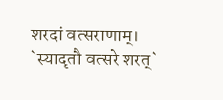शरदां वत्सराणाम्। `स्यादृतौ वत्सरे शरत्`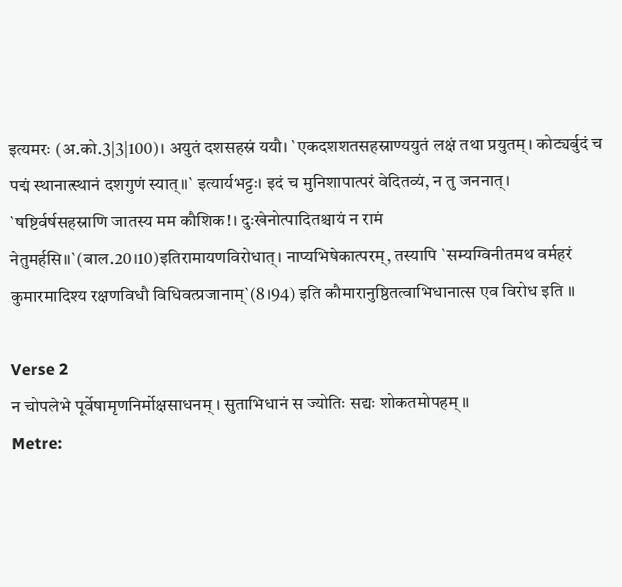इत्यमरः (अ.को.3|3|100)। अयुतं दशसहस्रं ययौ। `एकदशशतसहस्राण्ययुतं लक्षं तथा प्रयुतम्। कोट्यर्बुदं च पद्मं स्थानात्स्थानं दशगुणं स्यात्॥` इत्यार्यभट्टः। इदं च मुनिशापात्परं वेदितव्यं, न तु जननात्। `षष्टिर्वर्षसहस्राणि जातस्य मम कौशिक!। दुःखेनोत्पादितश्चायं न रामं नेतुमर्हसि॥`(बाल.20।10)इतिरामायणविरोधात्। नाप्यभिषेकात्परम्, तस्यापि `सम्यग्विनीतमथ वर्महरं कुमारमादिश्य रक्षणविधौ विधिवत्प्रजानाम्`(8।94) इति कौमारानुष्ठितत्वाभिधानात्स एव विरोध इति ॥

Verse 2
न चोपलेभे पूर्वेषामृणनिर्मोक्षसाधनम् । सुताभिधानं स ज्योतिः सद्यः शोकतमोपहम् ॥
Metre: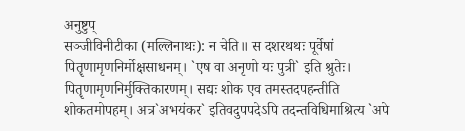अनुष्टुप्
सञ्जीविनीटीका (मल्लिनाथः): न चेति॥ स दशरथथः पूर्वेषां पितॄणामृणनिर्मोक्षसाधनम्। `एष वा अनृणो यः पुत्री` इति श्रुतेः। पितॄणामृणनिर्मुक्तिकारणम्। सद्यः शोक एव तमस्तदपहन्तीति शोकतमोपहम्। अत्र`अभयंकर` इतिवदुपपदेऽपि तदन्तविधिमाश्रित्य `अपे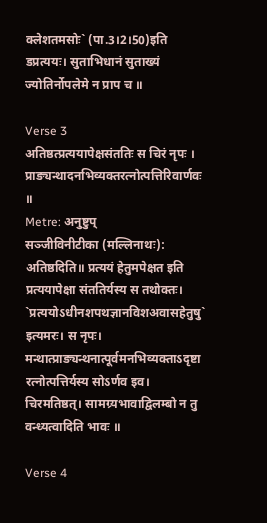क्लेशतमसोः` (पा.3।2।50)इति डप्रत्ययः। सुताभिधानं सुताख्यं ज्योतिर्नोपलेमे न प्राप च ॥

Verse 3
अतिष्ठत्प्रत्ययापेक्षसंततिः स चिरं नृपः । प्राङ्यन्थादनभिव्यक्तरत्नोत्पत्तिरिवार्णवः ॥
Metre: अनुष्टुप्
सञ्जीविनीटीका (मल्लिनाथः): अतिष्ठदिति॥ प्रत्ययं हेतुमपेक्षत इति प्रत्ययापेक्षा संततिर्यस्य स तथोक्तः। `प्रत्ययोऽधीनशपथज्ञानविशअवासहेतुषु` इत्यमरः। स नृपः। मन्थात्प्राङ्यन्थनात्पूर्वमनभिव्यक्ताऽदृष्टा रत्नोत्पत्तिर्यस्य सोऽर्णव इव। चिरमतिष्ठत्। सामग्र्यभावाद्विलम्बो न तु वन्ध्यत्वादिति भावः ॥

Verse 4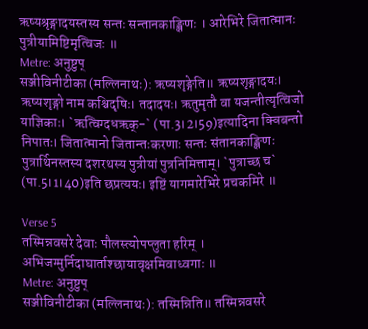ऋष्यश्रृङ्गादयस्तस्य सन्तः सन्तानकाङ्क्षिणः । आरेभिरे जितात्मानः पुत्रीयामिष्टिमृत्विजः ॥
Metre: अनुष्टुप्
सञ्जीविनीटीका (मल्लिनाथः): ऋष्यशृङ्गेति॥ ऋष्यशृङ्गादयः। ऋष्यशृङ्गो नाम कश्चिदृषिः। तदादयः। ऋतुमृतौ वा यजन्तीत्यृत्विजो याज्ञिकाः। `ऋत्विग्दधऋक्-` (पा.3।2।59)इत्यादिना क्विबन्तो निपातः। जितात्मानो जितान्तःकरणाः सन्तः संतानकाङ्क्षिणः पुत्रार्थिनस्तस्य दशरथस्य पुत्रीयां पुत्रनिमित्ताम्। `पुत्राच्छ च` (पा.5।1।40)इति छप्रत्ययः। इष्टिं यागमारेभिरे प्रचकमिरे ॥

Verse 5
तस्मिन्नवसरे देवाः पौलस्त्योपप्लुता हरिम् । अभिजग्मुर्निदाघार्ताश्छायावृक्षमिवाध्वगाः ॥
Metre: अनुष्टुप्
सञ्जीविनीटीका (मल्लिनाथः): तस्मिन्निति॥ तस्मिन्नवसरे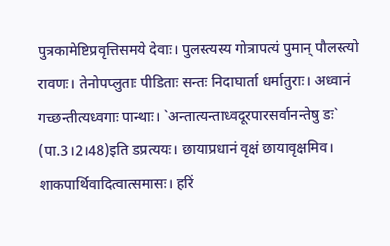पुत्रकामेष्टिप्रवृत्तिसमये देवाः। पुलस्त्यस्य गोत्रापत्यं पुमान् पौलस्त्यो रावणः। तेनोपप्लुताः पीडिताः सन्तः निदाघार्ता धर्मातुराः। अध्वानं गच्छन्तीत्यध्वगाः पान्थाः। `अन्तात्यन्ताध्वदूरपारसर्वानन्तेषु डः` (पा.3।2।48)इति डप्रत्ययः। छायाप्रधानं वृक्षं छायावृक्षमिव। शाकपार्थिवादित्वात्समासः। हरिं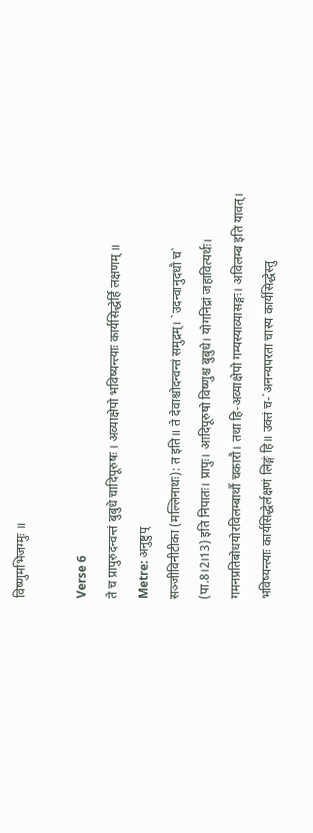विष्णुमभिजग्मुः ॥

Verse 6
ते च प्रापुरुदन्वन्तं बुबुधे चादिपूरुषः । अव्याक्षेपो भविष्यन्त्याः कार्यसिद्धेर्हि लक्षणम् ॥
Metre: अनुष्टुप्
सञ्जीविनीटीका (मल्लिनाथः): त इति॥ ते देवाश्चोदन्वन्तं समुद्रम्। `उदन्वानुदधौ च` (पा.8।2।13) इति निपातः। प्रापुः। आदिपूरुषो विष्णुश्च बुबुधे। योगनिद्रां जहावित्यर्थः। गमनप्रतिबोधयोरविलम्बार्थौ चकारौ। तथा हि-अव्याक्षेपो गम्यस्याव्यासङ्गः। अविलम्ब इति यावत्। भविष्यन्त्याः कार्यसिद्धेर्लक्षणं लिङ्गं हि॥ उक्तं च-`अनन्यपरता चास्य कार्यसिद्धेस्तु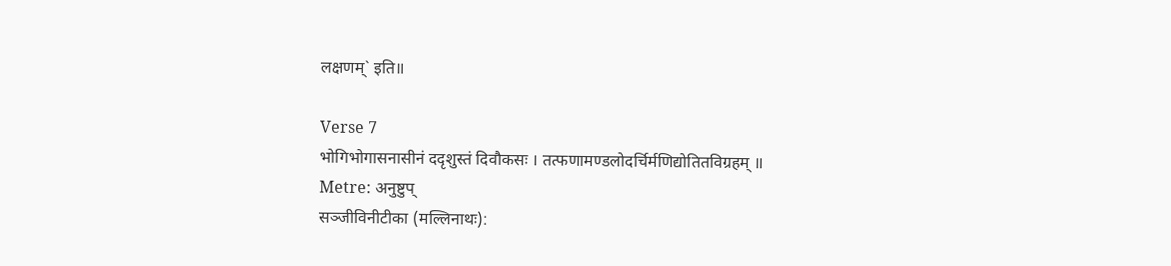लक्षणम्` इति॥

Verse 7
भोगिभोगासनासीनं ददृशुस्तं दिवौकसः । तत्फणामण्डलोदर्चिर्मणिद्योतितविग्रहम् ॥
Metre: अनुष्टुप्
सञ्जीविनीटीका (मल्लिनाथः):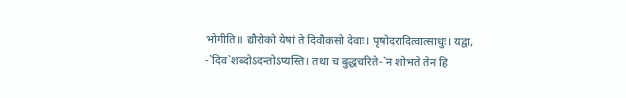भोगीति॥ द्यौरोको येषां ते दिवौकसो देवाः। पृषोदरादित्वात्साधुः। यद्वा, -`दिव`शब्दोऽदन्तोऽप्यस्ति। तथा च बुद्धचरिते-`न शोभते तेन हि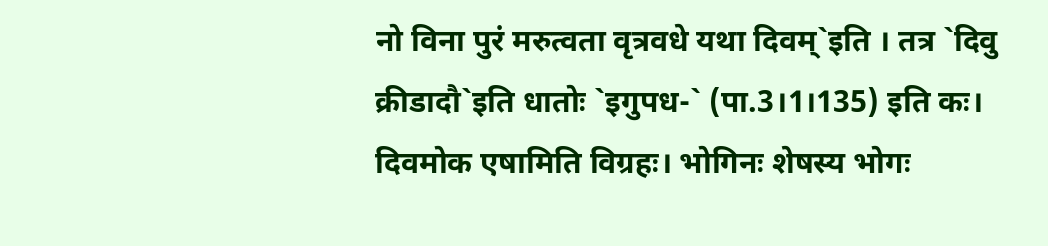नो विना पुरं मरुत्वता वृत्रवधे यथा दिवम्`इति । तत्र `दिवु क्रीडादौ`इति धातोः `इगुपध-` (पा.3।1।135) इति कः। दिवमोक एषामिति विग्रहः। भोगिनः शेषस्य भोगः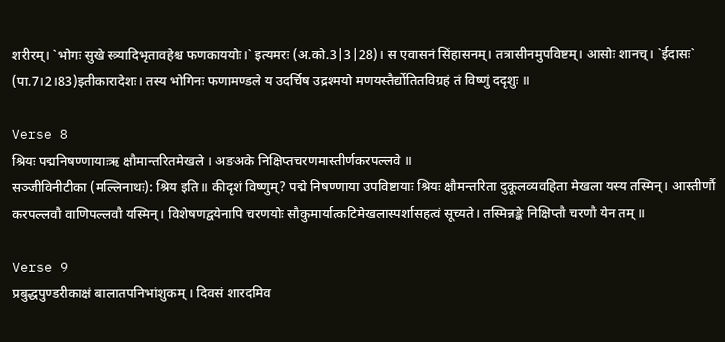शरीरम्। `भोगः सुखे स्त्र्यादिभृतावहेश्च फणकाययोः।` इत्यमरः (अ.को.3|3|28)। स एवासनं सिंहासनम्। तत्रासीनमुपविष्टम्। आसोः शानच्। `ईदासः` (पा.7।2।83)इतीकारादेशः। तस्य भोगिनः फणामण्डले य उदर्चिष उद्रश्मयो मणयस्तैर्द्योतितविग्रहं तं विष्णुं ददृशुः ॥

Verse 8
श्रियः पद्मनिषण्णायाःऋ क्षौमान्तरितमेखले । अङअके निक्षिप्तचरणमास्तीर्णकरपल्लवे ॥
सञ्जीविनीटीका (मल्लिनाथः): श्रिय इति॥ कीदृशं विष्णुम्? पद्मे निषण्णाया उपविष्टायाः श्रियः क्षौमन्तरिता दुकूलव्यवहिता मेखला यस्य तस्मिन्। आस्तीर्णौ करपल्लवौ वाणिपल्लवौ यस्मिन्। विशेषणद्वयेनापि चरणयोः सौकुमार्यात्कटिमेखलास्पर्शासहत्वं सूच्यते। तस्मिन्नङ्के निक्षिप्तौ चरणौ येन तम् ॥

Verse 9
प्रबुद्धपुण्डरीकाक्षं बालातपनिभांशुकम् । दिवसं शारदमिव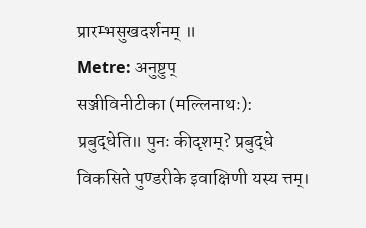प्रारम्भसुखदर्शनम् ॥
Metre: अनुष्टुप्
सञ्जीविनीटीका (मल्लिनाथः): प्रबुद्धेति॥ पुनः कीदृशम्? प्रबुद्धे विकसिते पुण्डरीके इवाक्षिणी यस्य त्तम्।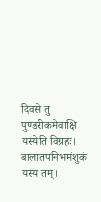दिवसे तु पुण्डरीकमेवाक्षि यस्येति विग्रहः। बालातपनिभमंशुकं यस्य तम्।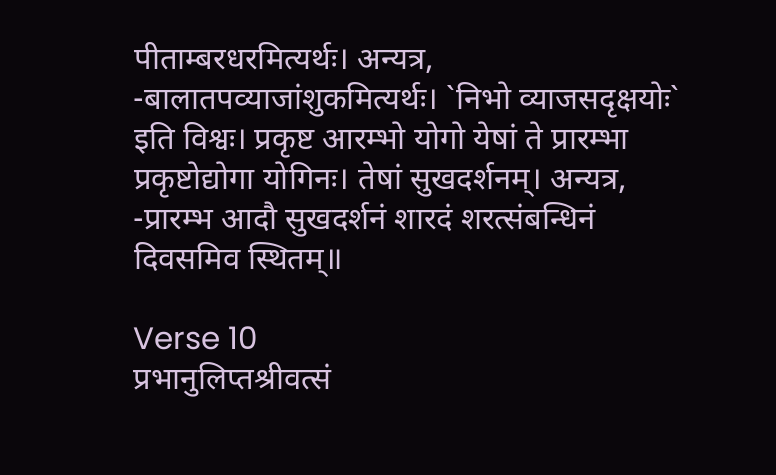पीताम्बरधरमित्यर्थः। अन्यत्र, -बालातपव्याजांशुकमित्यर्थः। `निभो व्याजसदृक्षयोः` इति विश्वः। प्रकृष्ट आरम्भो योगो येषां ते प्रारम्भा प्रकृष्टोद्योगा योगिनः। तेषां सुखदर्शनम्। अन्यत्र, -प्रारम्भ आदौ सुखदर्शनं शारदं शरत्संबन्धिनं दिवसमिव स्थितम्॥

Verse 10
प्रभानुलिप्तश्रीवत्सं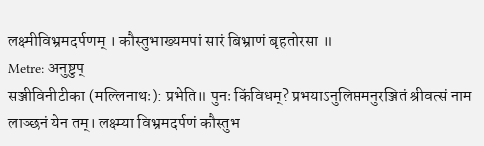लक्ष्मीविभ्रमदर्पणम् । कौस्तुभाख्यमपां सारं बिभ्राणं बृहतोरसा ॥
Metre: अनुष्टुप्
सञ्जीविनीटीका (मल्लिनाथः): प्रभेति॥ पुनः किंविधम्? प्रभयाऽनुलिप्तमनुरञ्जितं श्रीवत्सं नाम लाञ्छनं येन तम्। लक्ष्म्या विभ्रमदर्पणं कौस्तुभ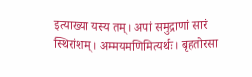इत्याख्या यस्य तम्। अपां समुद्राणां सारं स्थिरांशम्। अम्मयमणिमित्यर्थः। बृहतोरसा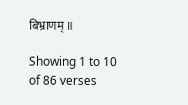बिभ्राणम् ॥

Showing 1 to 10 of 86 verses